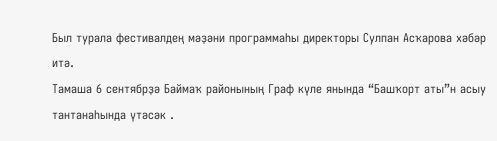Был турала фестивалдең мәҙәни программаһы директоры Сулпан Асҡарова хәбәр итә.
Тамаша 6 сентябрҙә Баймаҡ районының Граф күле янында “Башҡорт аты”н асыу тантанаһында үтәсәк .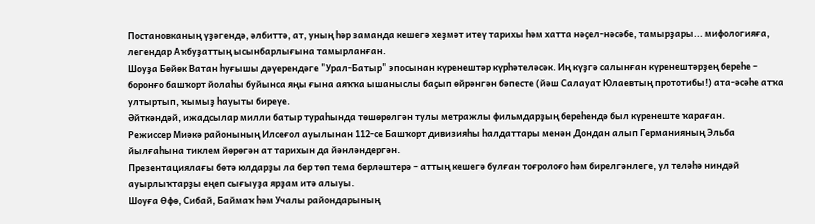Постановканың үҙәгендә, әлбиттә, ат, уның һәр заманда кешегә хеҙмәт итеү тарихы һәм хатта нәҫел-нәсәбе, тамырҙары... мифологияға, легендар Аҡбуҙаттың ысынбарлығына тамырланған.
Шоуҙа Бөйөк Ватан һуғышы дәүерендәге "Урал-Батыр" эпосынан күренештәр күрһәтеләсәк. Иң күҙгә салынған күренештәрҙең береһе – боронғо башҡорт йолаһы буйынса яңы ғына аяҡҡа ышаныслы баҫып өйрәнгән бәпесте (йәш Салауат Юлаевтың прототибы!) ата-әсәһе атҡа ултыртып, ҡымыҙ һауыты биреүе.
Әйткәндәй, ижадсылар милли батыр тураһында төшөрөлгән тулы метражлы фильмдарҙың береһендә был күренеште ҡараған.
Режиссер Миәкә районының Илсеғол ауылынан 112-се Башҡорт дивизияһы һалдаттары менән Дондан алып Германияның Эльба йылғаһына тиклем йөрөгән ат тарихын да йәнләндергән.
Презентациялағы бөтә юлдарҙы ла бер төп тема берләштерә – аттың кешегә булған тоғролоғо һәм бирелгәнлеге, ул теләһә ниндәй ауырлыҡтарҙы еңеп сығыуҙа ярҙам итә алыуы.
Шоуға Өфө, Сибай, Баймаҡ һәм Учалы райондарының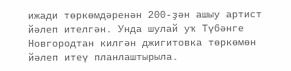ижади төркөмдәренән 200-ҙән ашыу артист йәлеп ителгән. Унда шулай уҡ Түбәнге Новгородтан килгән джигитовка төркөмөн йәлеп итеү планлаштырыла.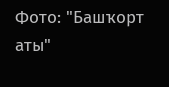Фото: "Башҡорт аты"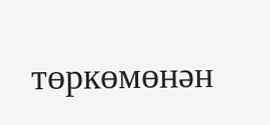төркөмөнән